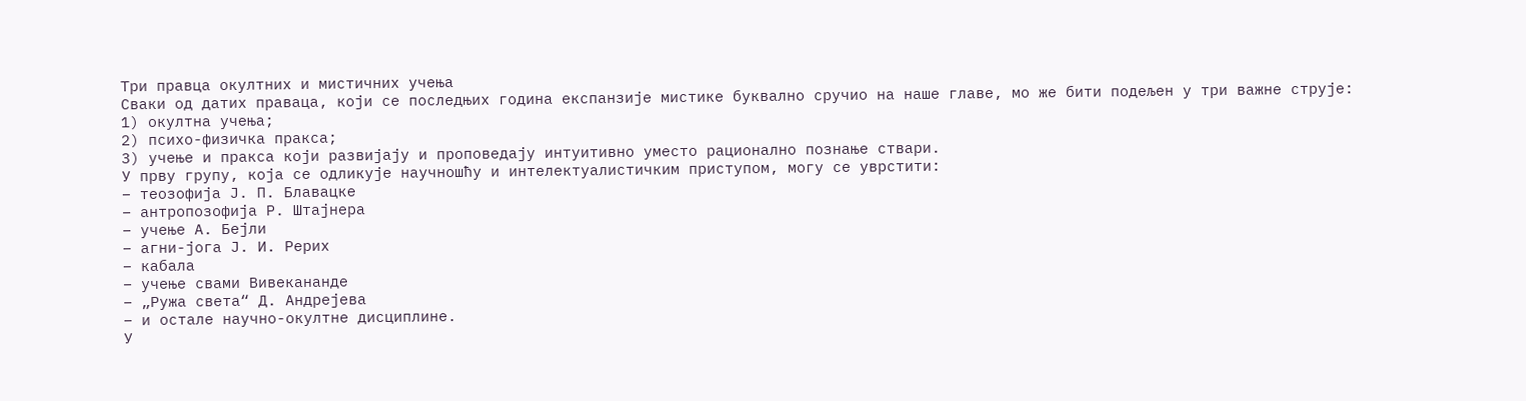Три правца окултних и мистичних учења
Сваки од датих праваца, који се последњих година експанзије мистике буквално сручио на наше главе, мо же бити подељен у три важне струје:
1) окултна учења;
2) психо-физичка пракса;
3) учење и пракса који развијају и проповедају интуитивно уместо рационално познање ствари.
У прву групу, која се одликује научношћу и интелектуалистичким приступом, могу се уврстити:
– теозофија Ј. П. Блавацке
– антропозофија Р. Штајнера
– учење А. Бејли
– агни-јога Ј. И. Рерих
– кабала
– учење свами Вивекананде
– „Ружа света“ Д. Андрејева
– и остале научно-окултне дисциплине.
У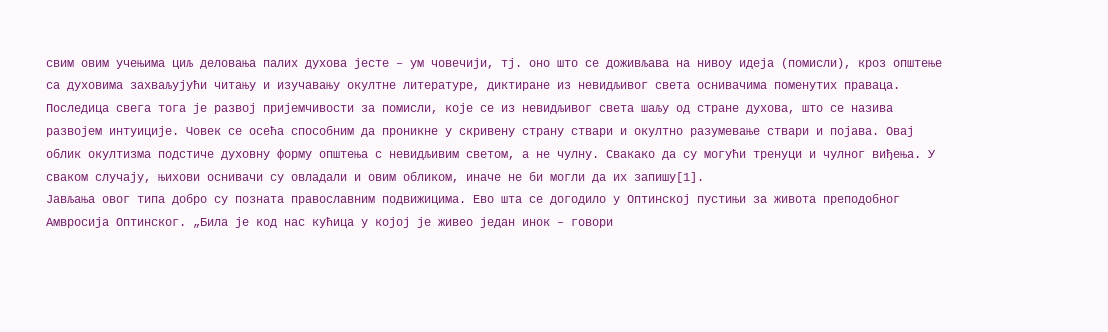свим овим учењима циљ деловања палих духова јесте – ум човечији, тј. оно што се доживљава на нивоу идеја (помисли), кроз општење са духовима захваљујући читању и изучавању окултне литературе, диктиране из невидљивог света оснивачима поменутих праваца.
Последица свега тога је развој пријемчивости за помисли, које се из невидљивог света шаљу од стране духова, што се назива развојем интуиције. Човек се осећа способним да проникне у скривену страну ствари и окултно разумевање ствари и појава. Овај облик окултизма подстиче духовну форму општења с невидљивим светом, а не чулну. Свакако да су могући тренуци и чулног виђења. У сваком случају, њихови оснивачи су овладали и овим обликом, иначе не би могли да их запишу[1].
Јављања овог типа добро су позната православним подвижицима. Ево шта се догодило у Оптинској пустињи за живота преподобног Амвросија Оптинског. „Била је код нас кућица у којој је живео један инок – говори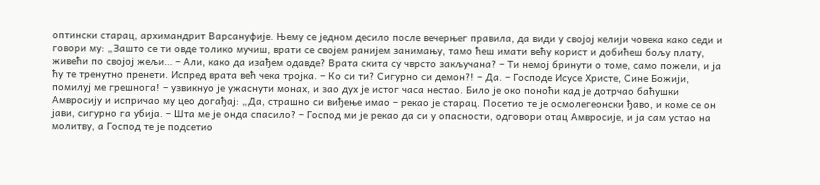оптински старац, архимандрит Варсануфије. Њему се једном десило после вечерњег правила, да види у својој келији човека како седи и говори му: „Зашто се ти овде толико мучиш, врати се својем ранијем занимању, тамо ћеш имати већу корист и добићеш бољу плату, живећи по својој жељи… – Али, како да изађем одавде? Врата скита су чврсто закључана? – Ти немој бринути о томе, само пожели, и ја ћу те тренутно пренети. Испред врата већ чека тројка. – Ко си ти? Сигурно си демон?! – Да. – Господе Исусе Христе, Сине Божији, помилуј ме грешнога! – узвикнуо је ужаснути монах, и зао дух је истог часа нестао. Било је око поноћи кад је дотрчао баћушки Амвросију и испричао му цео догађај: „Да, страшно си виђење имао – рекао је старац. Посетио те је осмолегеонски ђаво, и коме се он јави, сигурно га убија. – Шта ме је онда спасило? – Господ ми је рекао да си у опасности, одговори отац Амвросије, и ја сам устао на молитву, а Господ те је подсетио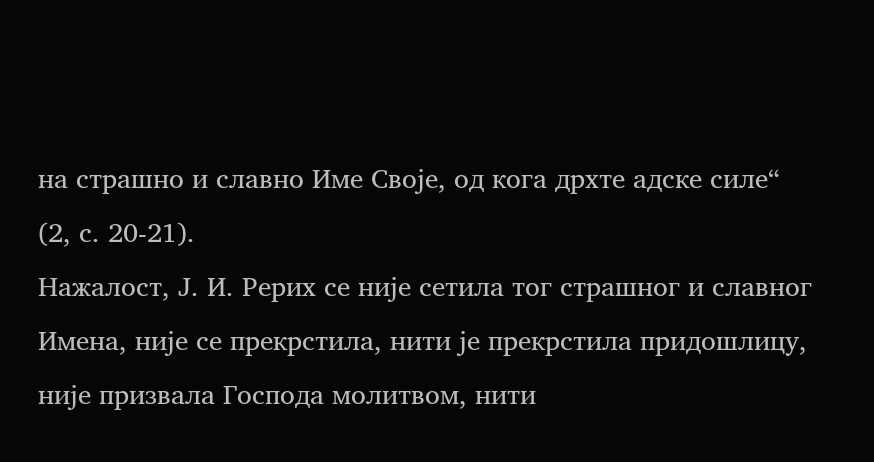на страшно и славно Име Своје, од кога дрхте адске силе“ (2, с. 20-21).
Нажалост, Ј. И. Рерих се није сетила тог страшног и славног Имена, није се прекрстила, нити је прекрстила придошлицу, није призвала Господа молитвом, нити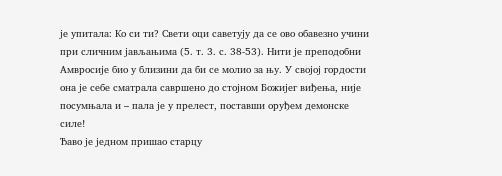је упитала: Ко си ти? Свети оци саветују да се ово обавезно учини при сличним јављањима (5. т. 3. с. 38-53). Нити је преподобни Амвросије био у близини да би се молио за њу. У својој гордости она је себе сматрала савршено до стојном Божијег виђења, није посумњала и – пала је у прелест, поставши оруђем демонске силе!
Ђаво је једном пришао старцу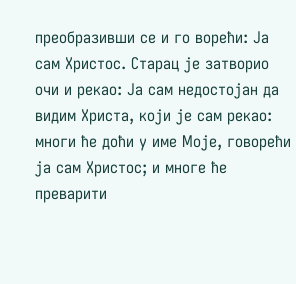преобразивши се и го ворећи: Ја сам Христос. Старац је затворио очи и рекао: Ја сам недостојан да видим Христа, који је сам рекао: многи ће доћи у име Моје, говорећи ја сам Христос; и многе ће преварити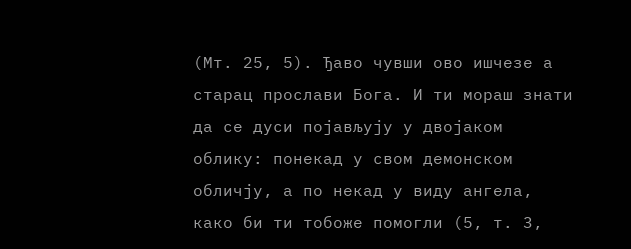(Мт. 25, 5). Ђаво чувши ово ишчезе а старац прослави Бога. И ти мораш знати да се дуси појављују у двојаком облику: понекад у свом демонском обличју, а по некад у виду ангела, како би ти тобоже помогли (5, т. 3,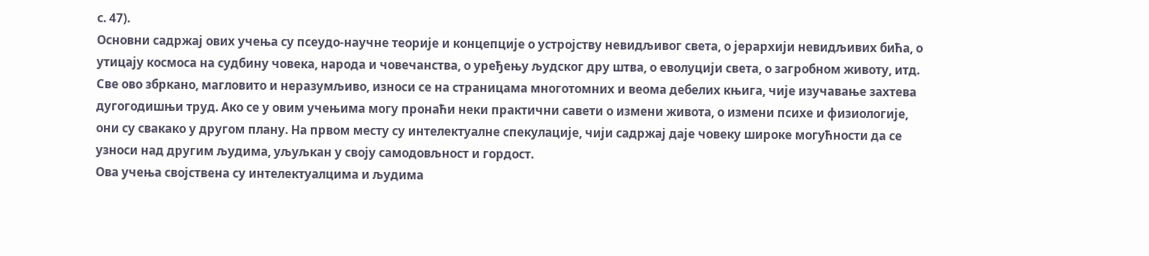с. 47).
Основни садржај ових учења су псеудо-научне теорије и концепције о устројству невидљивог света, о јерархији невидљивих бића, о утицају космоса на судбину човека, народа и човечанства, о уређењу људског дру штва, о еволуцији света, о загробном животу, итд. Све ово збркано, магловито и неразумљиво, износи се на страницама многотомних и веома дебелих књига, чије изучавање захтева дугогодишњи труд. Ако се у овим учењима могу пронаћи неки практични савети о измени живота, о измени психе и физиологије, они су свакако у другом плану. На првом месту су интелектуалне спекулације, чији садржај даје човеку широке могућности да се узноси над другим људима, уљуљкан у своју самодовљност и гордост.
Ова учења својствена су интелектуалцима и људима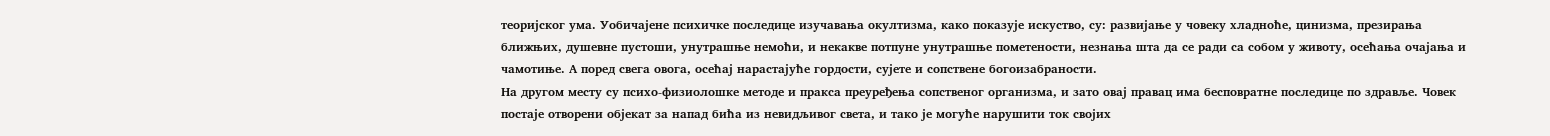теоријског ума. Уобичајене психичке последице изучавања окултизма, како показује искуство, су: развијање у човеку хладноће, цинизма, презирања ближњих, душевне пустоши, унутрашње немоћи, и некакве потпуне унутрашње пометености, незнања шта да се ради са собом у животу, осећања очајања и чамотиње. А поред свега овога, осећај нарастајуће гордости, сујете и сопствене богоизабраности.
На другом месту су психо-физиолошке методе и пракса преуређења сопственог организма, и зато овај правац има бесповратне последице по здравље. Човек постаје отворени објекат за напад бића из невидљивог света, и тако је могуће нарушити ток својих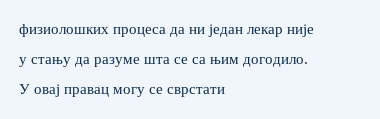физиолошких процеса да ни један лекар није у стању да разуме шта се са њим догодило.
У овај правац могу се сврстати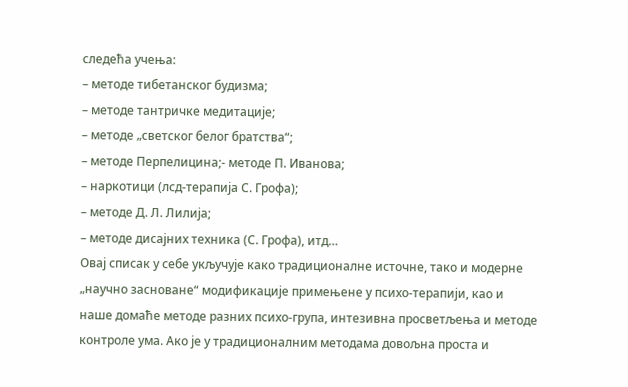следећа учења:
– методе тибетанског будизма;
– методе тантричке медитације;
– методе „светског белог братства“;
– методе Перпелицина;- методе П. Иванова;
– наркотици (лсд-терапија С. Грофа);
– методе Д. Л. Лилија;
– методе дисајних техника (С. Грофа), итд…
Овај списак у себе укључује како традиционалне источне, тако и модерне „научно засноване“ модификације примењене у психо-терапији, као и наше домаће методе разних психо-група, интезивна просветљења и методе контроле ума. Ако је у традиционалним методама довољна проста и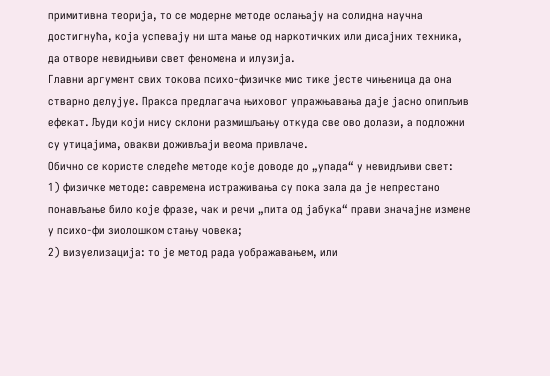примитивна теорија, то се модерне методе ослањају на солидна научна достигнућа, која успевају ни шта мање од наркотичких или дисајних техника, да отворе невидњиви свет феномена и илузија.
Главни аргумент свих токова психо-физичке мис тике јесте чињеница да она стварно делујуе. Пракса предлагача њиховог упражњавања даје јасно опипљив ефекат. Људи који нису склони размишљању откуда све ово долази, а подложни су утицајима, овакви доживљаји веома привлаче.
Обично се користе следеће методе које доводе до „упада“ у невидљиви свет:
1) физичке методе: савремена истраживања су пока зала да је непрестано понављање било које фразе, чак и речи „пита од јабука“ прави значајне измене у психо-фи зиолошком стању човека;
2) визуелизација: то је метод рада уображавањем, или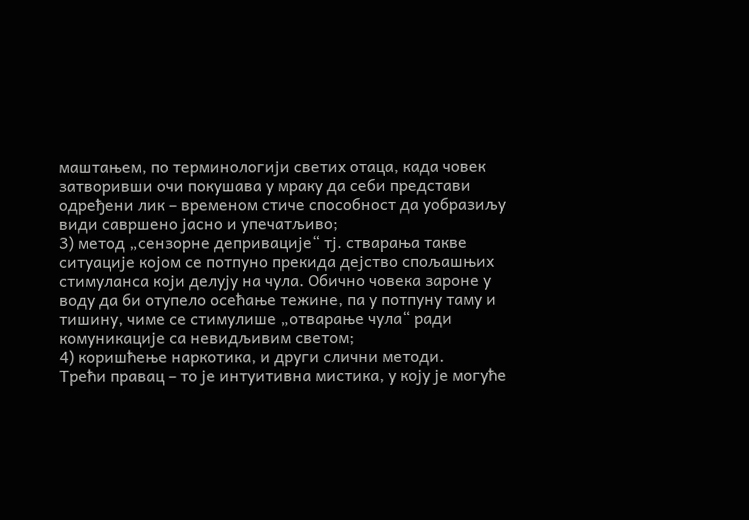маштањем, по терминологији светих отаца, када човек затворивши очи покушава у мраку да себи представи одређени лик – временом стиче способност да уобразиљу види савршено јасно и упечатљиво;
3) метод „сензорне депривације“ тј. стварања такве ситуације којом се потпуно прекида дејство спољашњих стимуланса који делују на чула. Обично човека зароне у воду да би отупело осећање тежине, па у потпуну таму и тишину, чиме се стимулише „отварање чула“ ради комуникације са невидљивим светом;
4) коришћење наркотика, и други слични методи.
Трећи правац – то је интуитивна мистика, у коју је могуће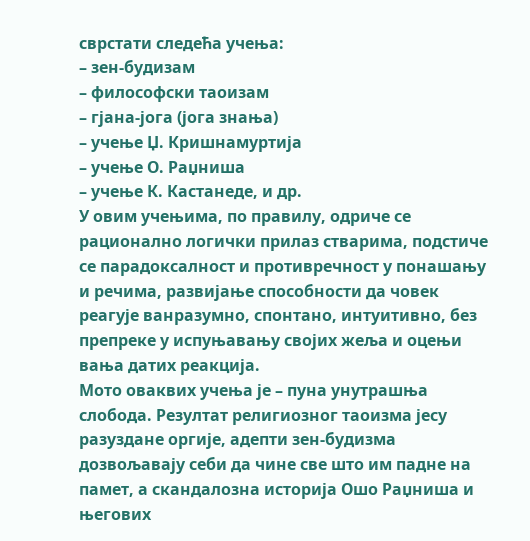сврстати следећа учења:
– зен-будизам
– философски таоизам
– гјана-јога (јога знања)
– учење Џ. Кришнамуртија
– учење О. Раџниша
– учење К. Кастанеде, и др.
У овим учењима, по правилу, одриче се рационално логички прилаз стварима, подстиче се парадоксалност и противречност у понашању и речима, развијање способности да човек реагује ванразумно, спонтано, интуитивно, без препреке у испуњавању својих жеља и оцењи вања датих реакција.
Мото оваквих учења је – пуна унутрашња слобода. Резултат религиозног таоизма јесу разуздане оргије, адепти зен-будизма дозвољавају себи да чине све што им падне на памет, а скандалозна историја Ошо Раџниша и његових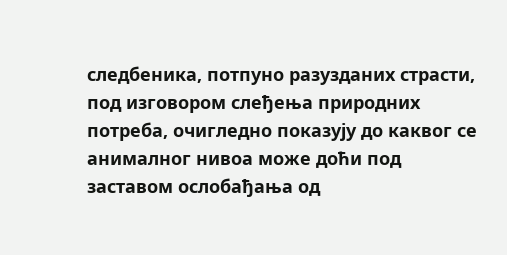следбеника, потпуно разузданих страсти, под изговором слеђења природних потреба, очигледно показују до каквог се анималног нивоа може доћи под заставом ослобађања од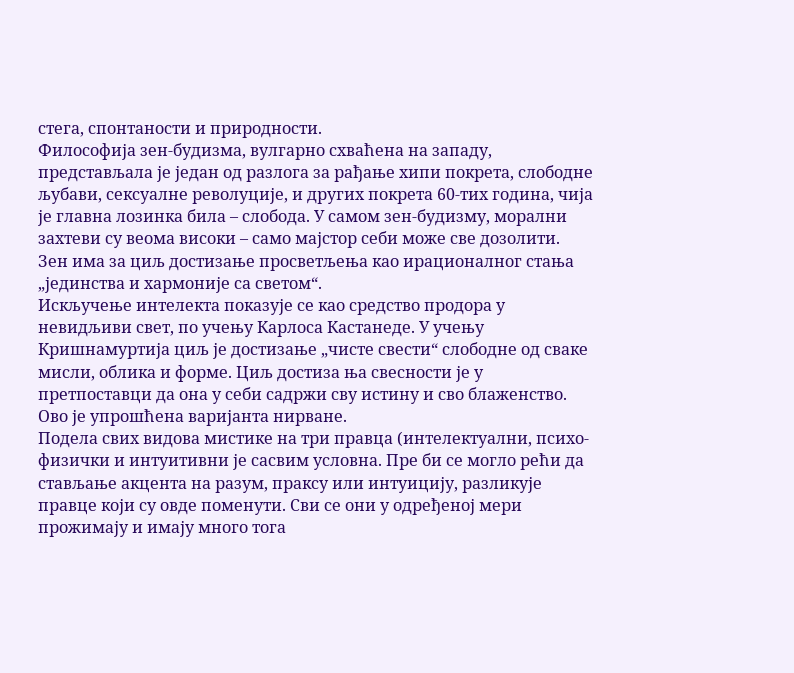стега, спонтаности и природности.
Философија зен-будизма, вулгарно схваћена на западу, представљала је један од разлога за рађање хипи покрета, слободне љубави, сексуалне револуције, и других покрета 60-тих година, чија је главна лозинка била – слобода. У самом зен-будизму, морални захтеви су веома високи – само мајстор себи може све дозолити. Зен има за циљ достизање просветљења као ирационалног стања „јединства и хармоније са светом“.
Искључење интелекта показује се као средство продора у невидљиви свет, по учењу Карлоса Кастанеде. У учењу Кришнамуртија циљ је достизање „чисте свести“ слободне од сваке мисли, облика и форме. Циљ достиза ња свесности је у претпоставци да она у себи садржи сву истину и сво блаженство. Ово је упрошћена варијанта нирване.
Подела свих видова мистике на три правца (интелектуални, психо-физички и интуитивни је сасвим условна. Пре би се могло рећи да стављање акцента на разум, праксу или интуицију, разликује правце који су овде поменути. Сви се они у одређеној мери прожимају и имају много тога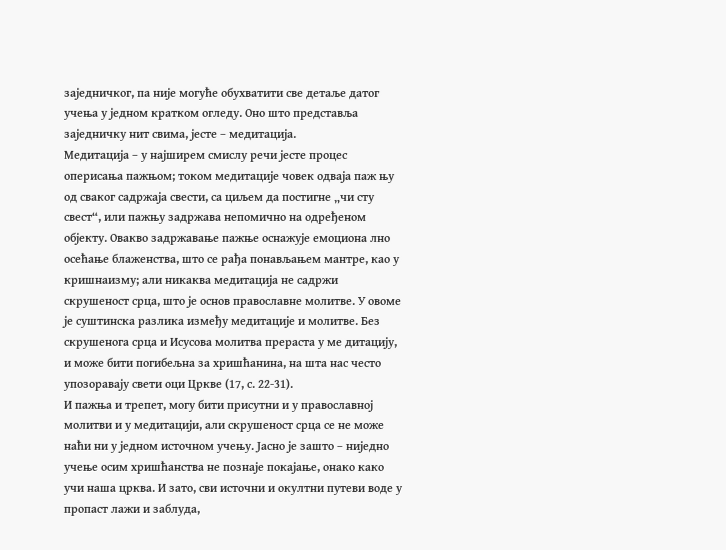заједничког, па није могуће обухватити све детаље датог учења у једном кратком огледу. Оно што представља заједничку нит свима, јесте – медитација.
Медитација – у најширем смислу речи јесте процес оперисања пажњом; током медитације човек одваја паж њу од сваког садржаја свести, са циљем да постигне „чи сту свест“, или пажњу задржава непомично на одређеном објекту. Овакво задржавање пажње оснажује емоциона лно осећање блаженства, што се рађа понављањем мантре, као у кришнаизму; али никаква медитација не садржи скрушеност срца, што је основ православне молитве. У овоме је суштинска разлика између медитације и молитве. Без скрушенога срца и Исусова молитва прераста у ме дитацију, и може бити погибељна за хришћанина, на шта нас често упозоравају свети оци Цркве (17, с. 22-31).
И пажња и трепет, могу бити присутни и у православној молитви и у медитацији, али скрушеност срца се не може наћи ни у једном источном учењу. Јасно је зашто – ниједно учење осим хришћанства не познаје покајање, онако како учи наша црква. И зато, сви источни и окултни путеви воде у пропаст лажи и заблуда,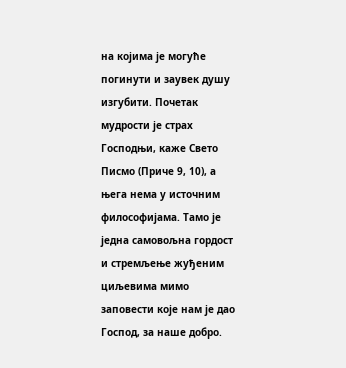на којима је могуће погинути и заувек душу изгубити. Почетак мудрости је страх Господњи, каже Свето Писмо (Приче 9, 10), а њега нема у источним философијама. Тамо је једна самовољна гордост и стремљење жуђеним циљевима мимо заповести које нам је дао Господ, за наше добро.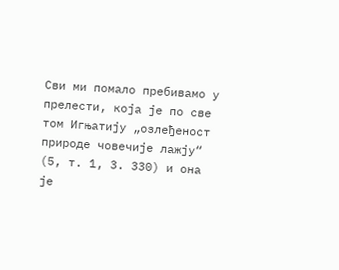Сви ми помало пребивамо у прелести, која је по све том Игњатију „озлеђеност природе човечије лажју“ (5, т. 1, 3. 330) и она је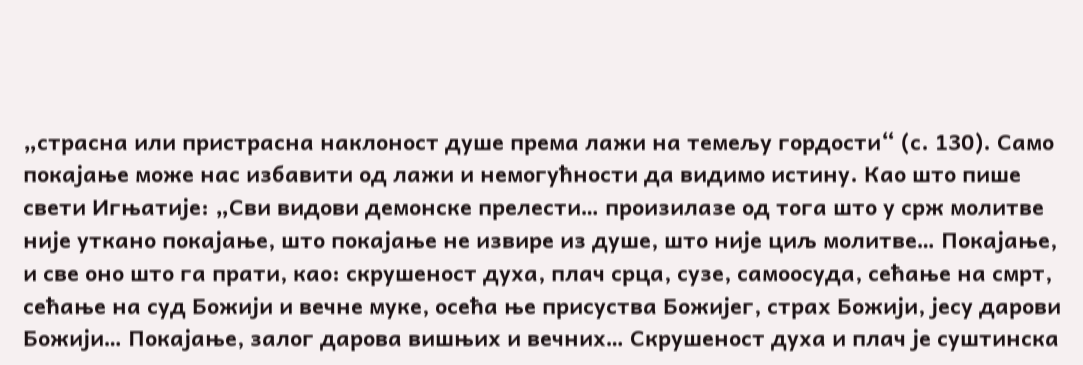„страсна или пристрасна наклоност душе према лажи на темељу гордости“ (с. 130). Само покајање може нас избавити од лажи и немогућности да видимо истину. Као што пише свети Игњатије: „Сви видови демонске прелести… произилазе од тога што у срж молитве није уткано покајање, што покајање не извире из душе, што није циљ молитве… Покајање, и све оно што га прати, као: скрушеност духа, плач срца, сузе, самоосуда, сећање на смрт, сећање на суд Божији и вечне муке, осећа ње присуства Божијег, страх Божији, јесу дарови Божији… Покајање, залог дарова вишњих и вечних… Скрушеност духа и плач је суштинска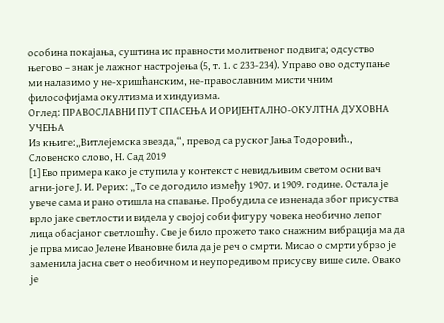особина покајања, суштина ис правности молитвеног подвига; одсуство његово – знак је лажног настројења (5, т. 1. с 233-234). Управо ово одступање ми налазимо у не-хришћанским, не-православним мисти чним философијама окултизма и хиндуизма.
Оглед: ПРАВОСЛАВНИ ПУТ СПАСЕЊA И ОРИЈЕНТАЛНО-ОКУЛТНА ДУХОВНА УЧЕЊА
Из књиге:„Витлејемска звезда,“, превод са руског Јања Тодоровић., Словенско слово, Н. Сад 2019
[1] Ево примера како је ступила у контекст с невидљивим светом осни вач агни-јоге Ј. И. Рерих: „То се догодило између 1907. и 1909. године. Остала је увече сама и рано отишла на спавање. Пробудила се изненада због присуства врло јаке светлости и видела у својој соби фигуру човека необично лепог лица обасјаног светлошћу. Све је било прожето тако снажним вибрација ма да је прва мисао Јелене Ивановне била да је реч о смрти. Мисао о смрти убрзо је заменила јасна свет о необичном и неупоредивом присусву више силе. Овако је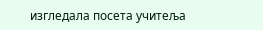изгледала посета учитеља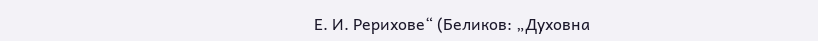Е. И. Рерихове“ (Беликов: „Духовна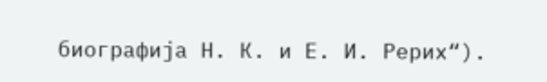биографија Н. К. и Е. И. Рерих“).